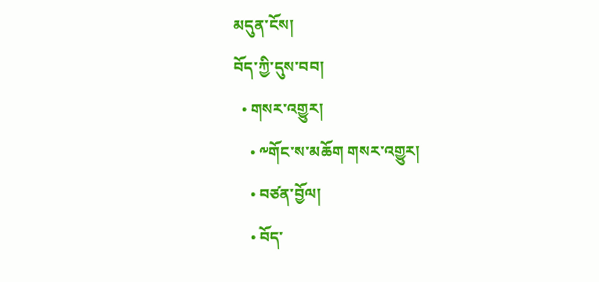མདུན་ངོས།
བོད་ཀྱི་དུས་བབ།
  • གསར་འགྱུར།
    • ༸གོང་ས་མཆོག གསར་འགྱུར།
    • བཙན་བྱོལ།
    • བོད་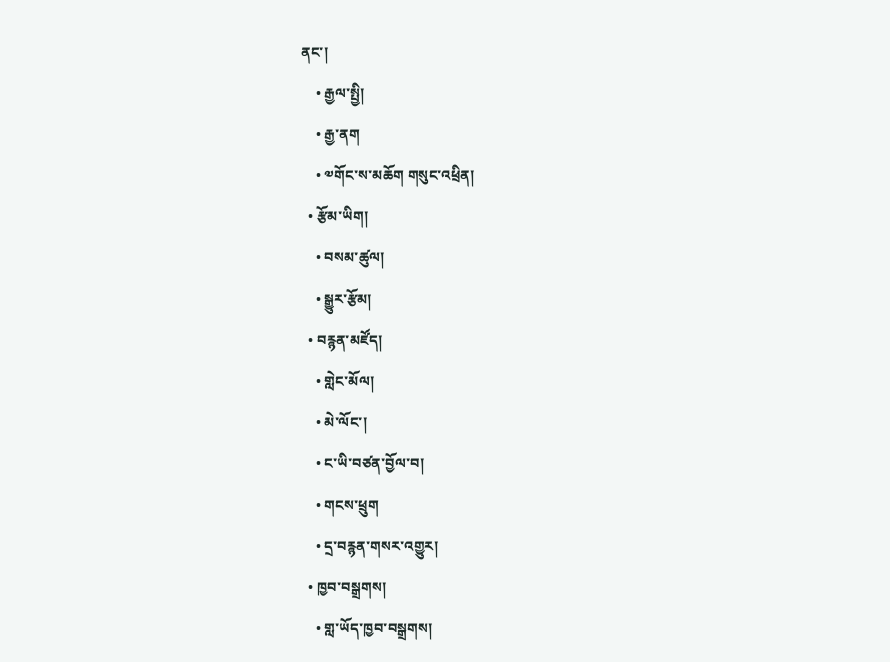ནང་།
    • རྒྱལ་སྤྱི།
    • རྒྱ་ནག
    • ༧གོང་ས་མཆོག གསུང་འཕྲིན།
  • རྩོམ་ཡིག།
    • བསམ་ཚུལ།
    • སྒྱུར་རྩོམ།
  • བརྙན་མཛོད།
    • གླེང་མོལ།
    • མེ་ལོང་།
    • ང་ཡི་བཙན་བྱོལ་བ།
    • གངས་ཕྲུག
    • དྲ་བརྙན་གསར་འགྱུར།
  • ཁྱབ་བསྒྲགས།
    • གླ་ཡོད་ཁྱབ་བསྒྲགས།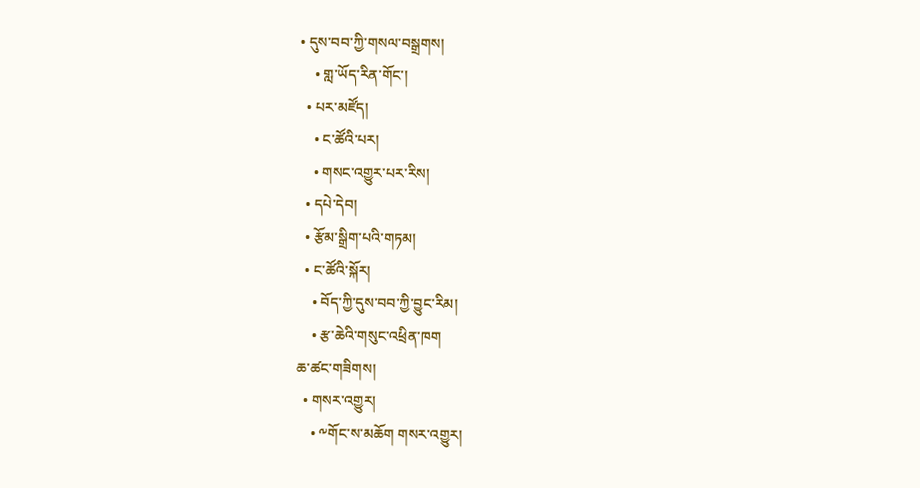• དུས་བབ་ཀྱི་གསལ་བསྒྲགས།
    • གླ་ཡོད་རིན་གོང་།
  • པར་མཛོད།
    • ང་ཚོའི་པར།
    • གསང་འགྱུར་པར་རིས།
  • དཔེ་དེབ།
  • རྩོམ་སྒྲིག་པའི་གཏམ།
  • ང་ཚོའི་སྐོར།
    • བོད་ཀྱི་དུས་བབ་ཀྱི་བྱུང་རིམ།
    • རྩ་ཆེའི་གསུང་འཕྲིན་ཁག
ཆ་ཚང་གཟིགས།
  • གསར་འགྱུར།
    • ༸གོང་ས་མཆོག གསར་འགྱུར།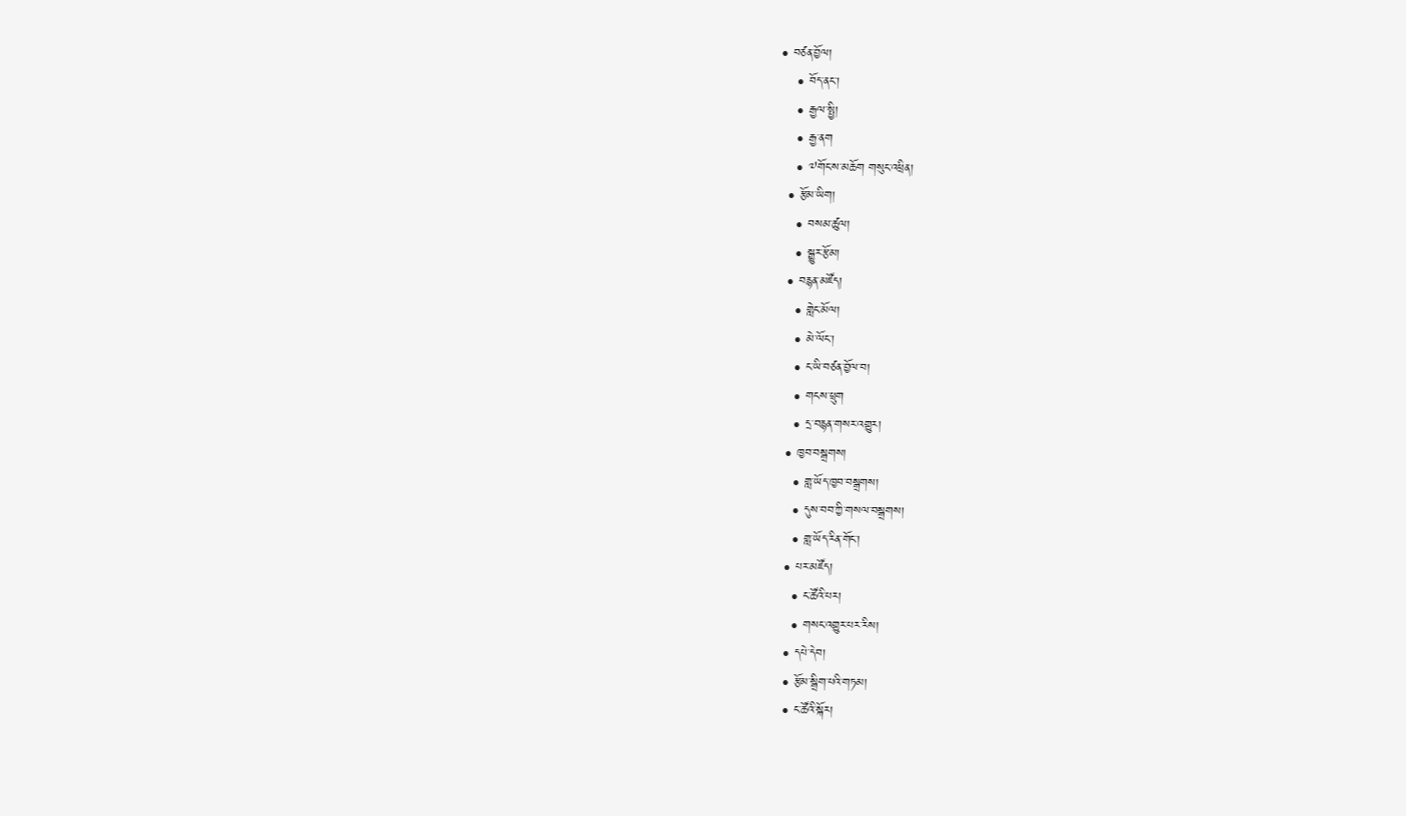• བཙན་བྱོལ།
    • བོད་ནང་།
    • རྒྱལ་སྤྱི།
    • རྒྱ་ནག
    • ༧གོང་ས་མཆོག གསུང་འཕྲིན།
  • རྩོམ་ཡིག།
    • བསམ་ཚུལ།
    • སྒྱུར་རྩོམ།
  • བརྙན་མཛོད།
    • གླེང་མོལ།
    • མེ་ལོང་།
    • ང་ཡི་བཙན་བྱོལ་བ།
    • གངས་ཕྲུག
    • དྲ་བརྙན་གསར་འགྱུར།
  • ཁྱབ་བསྒྲགས།
    • གླ་ཡོད་ཁྱབ་བསྒྲགས།
    • དུས་བབ་ཀྱི་གསལ་བསྒྲགས།
    • གླ་ཡོད་རིན་གོང་།
  • པར་མཛོད།
    • ང་ཚོའི་པར།
    • གསང་འགྱུར་པར་རིས།
  • དཔེ་དེབ།
  • རྩོམ་སྒྲིག་པའི་གཏམ།
  • ང་ཚོའི་སྐོར།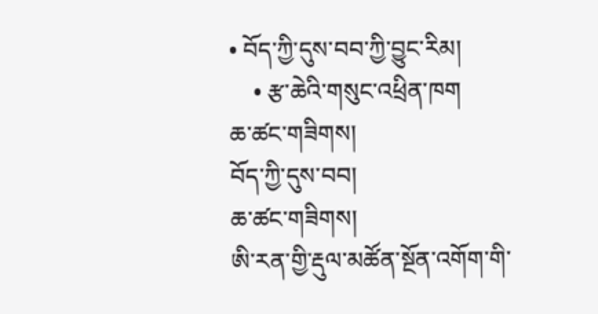• བོད་ཀྱི་དུས་བབ་ཀྱི་བྱུང་རིམ།
    • རྩ་ཆེའི་གསུང་འཕྲིན་ཁག
ཆ་ཚང་གཟིགས།
བོད་ཀྱི་དུས་བབ།
ཆ་ཚང་གཟིགས།
ཨི་རན་གྱི་རྡུལ་མཚོན་སྔོན་འགོག་གི་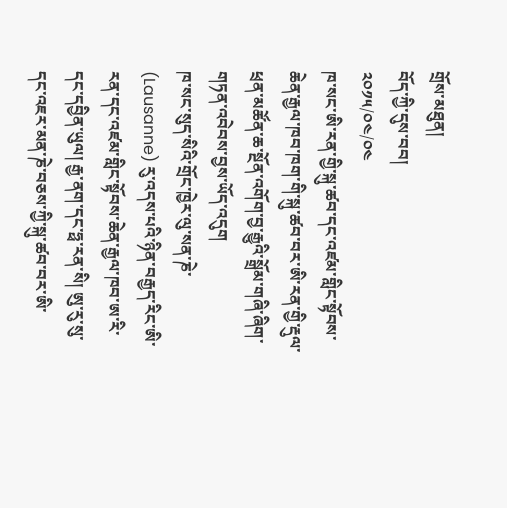གྲོས་མཐུན།
བོད་ཀྱི་དུས་བབ།
༢༠༡༥/༠༤/༠༤
ཁ་སང་ཨི་རན་གྱི་སྐུ་ཚབ་དང་འཛམ་གླིང་སྟོབས་ཆེན་རྒྱལ་ཁབ་ཁག་གི་སྐུ་ཚབ་བར་ཨི་རན་གྱི་རྡུལ་ཕྲན་མཚོན་ཆ་སྔོན་འགོག་བྱ་རྒྱུའི་སྒྲོམ་གཞི་ཞིག་གཏན་འབེབས་བྱས་ཡོད་འདུག
ཁ་སང་སུད་སིའི་གྲོང་ཁྱེར་ལུ་སན་ཎེ་ (Lausanne) རུ་འདས་པའི་ཉིན་བརྒྱད་རིང་ཨི་རན་དང་འཛམ་གླིང་སྟོབས་ཆེན་རྒྱལ་ཁབ་ཨ་རི་དང་དབྱིན་ཡུལ། རྒྱ་ནག་དང་ཧྥ་རན་སི། ཨུ་རུ་སུ་དང་འཇར་མན་ཎེ་བཅས་ཀྱི་སྐུ་ཚབ་བར་ཨི་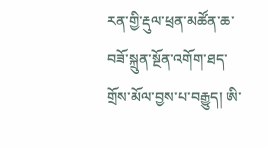རན་གྱི་རྡུལ་ཕྲན་མཚོན་ཆ་བཟོ་སྐྲུན་སྔོན་འགོག་ཐད་གྲོས་མོལ་བྱས་པ་བརྒྱུད། ཨི་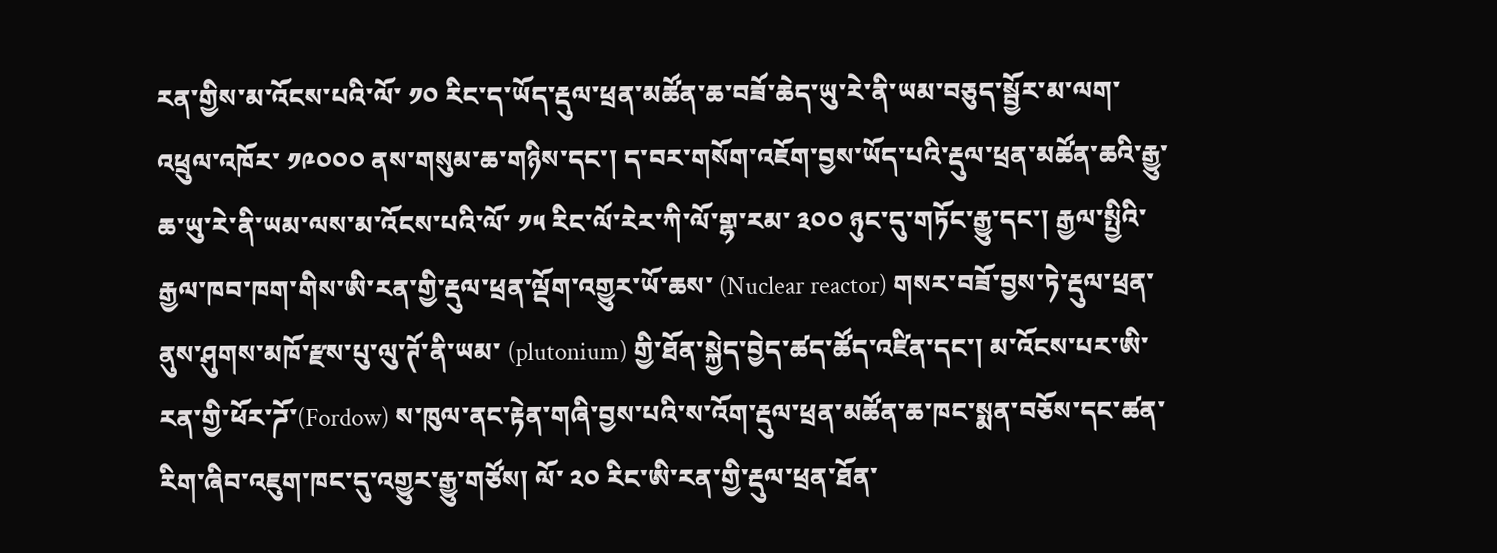རན་གྱིས་མ་འོངས་པའི་ལོ་ ༡༠ རིང་ད་ཡོད་རྡུལ་ཕྲན་མཚོན་ཆ་བཟོ་ཆེད་ཡུ་རེ་ནི་ཡམ་བཅུད་སྦྱོར་མ་ལག་འཕྲུལ་འཁོར་ ༡༩༠༠༠ ནས་གསུམ་ཆ་གཉིས་དང་། ད་བར་གསོག་འཇོག་བྱས་ཡོད་པའི་རྡུལ་ཕྲན་མཚོན་ཆའི་རྒྱུ་ཆ་ཡུ་རེ་ནི་ཡམ་ལས་མ་འོངས་པའི་ལོ་ ༡༥ རིང་ལོ་རེར་ཀི་ལོ་གྷ་རམ་ ༣༠༠ ཉུང་དུ་གཏོང་རྒྱུ་དང་། རྒྱལ་སྤྱིའི་རྒྱལ་ཁབ་ཁག་གིས་ཨི་རན་གྱི་རྡུལ་ཕྲན་ལྡོག་འགྱུར་ཡོ་ཆས་ (Nuclear reactor) གསར་བཟོ་བྱས་ཏེ་རྡུལ་ཕྲན་ནུས་ཤུགས་མཁོ་རྫས་པུ་ལུ་ཊོ་ནི་ཡམ་ (plutonium) གྱི་ཐོན་སྐྱེད་བྱེད་ཚད་ཚོད་འཛིན་དང་། མ་འོངས་པར་ཨི་རན་གྱི་ཕོར་ཌོ་(Fordow) ས་ཁུལ་ནང་རྟེན་གཞི་བྱས་པའི་ས་འོག་རྡུལ་ཕྲན་མཚོན་ཆ་ཁང་སྨན་བཅོས་དང་ཚན་རིག་ཞིབ་འཇུག་ཁང་དུ་འགྱུར་རྒྱུ་གཙོས། ལོ་ ༢༠ རིང་ཨི་རན་གྱི་རྡུལ་ཕྲན་ཐོན་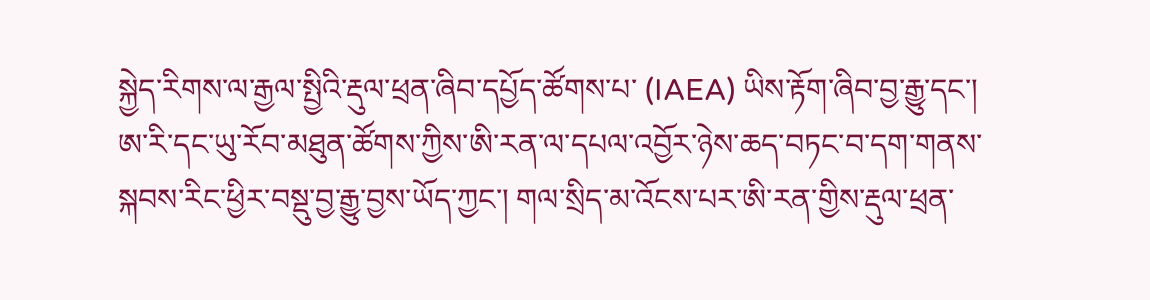སྐྱེད་རིགས་ལ་རྒྱལ་སྤྱིའི་རྡུལ་ཕྲན་ཞིབ་དཔྱོད་ཚོགས་པ་ (IAEA) ཡིས་རྟོག་ཞིབ་བྱ་རྒྱུ་དང་། ཨ་རི་དང་ཡུ་རོབ་མཐུན་ཚོགས་ཀྱིས་ཨི་རན་ལ་དཔལ་འབྱོར་ཉེས་ཆད་བཏང་བ་དག་གནས་སྐབས་རིང་ཕྱིར་བསྡུ་བྱ་རྒྱུ་བྱས་ཡོད་ཀྱང་། གལ་སྲིད་མ་འོངས་པར་ཨི་རན་གྱིས་རྡུལ་ཕྲན་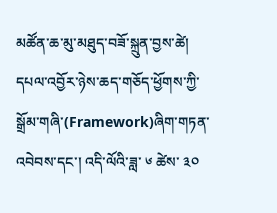མཚོན་ཆ་མུ་མཐུད་བཟོ་སྐྲུན་བྱས་ཚེ། དཔལ་འབྱོར་ཉེས་ཆད་གཅོད་ཕྱོགས་ཀྱི་སྒྲོམ་གཞི་(Framework)ཞིག་གཏན་འབེབས་དང་། འདི་ལོའི་ཟླ་ ༦ ཚེས་ ༣༠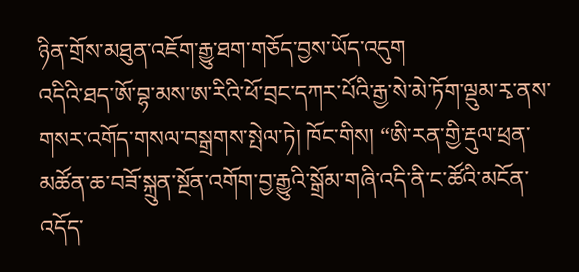ཉིན་གྲོས་མཐུན་འཇོག་རྒྱུ་ཐག་གཅོད་བྱས་ཡོད་འདུག
འདིའི་ཐད་ཨོ་བྷ་མས་ཨ་རིའི་ཕོ་བྲང་དཀར་པོའི་རྒྱ་སེ་མེ་ཏོག་ལྡུམ་རྭ་ནས་གསར་འགོད་གསལ་བསྒྲགས་སྤེལ་ཏེ། ཁོང་གིས། “ཨི་རན་གྱི་རྡུལ་ཕྲན་མཚོན་ཆ་བཟོ་སྐྲུན་སྔོན་འགོག་བྱ་རྒྱུའི་སྒྲོམ་གཞི་འདི་ནི་ང་ཚོའི་མངོན་འདོད་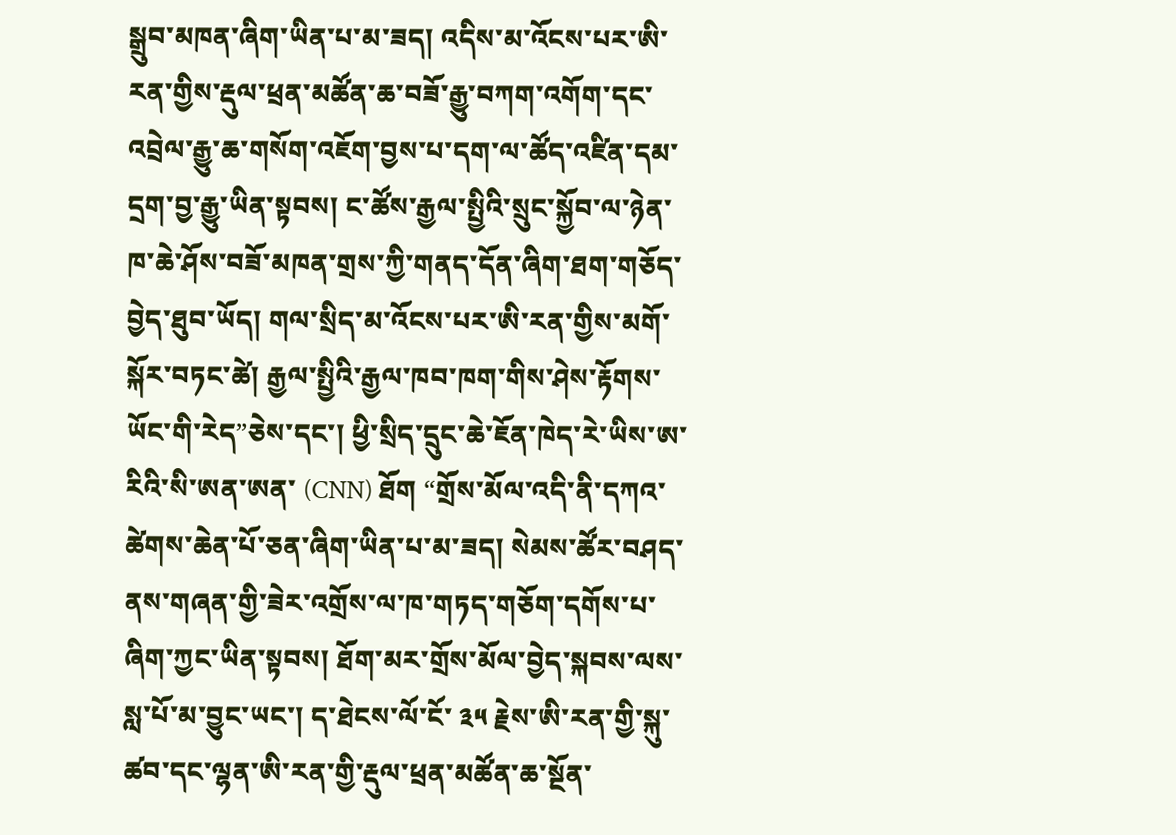སྒྲུབ་མཁན་ཞིག་ཡིན་པ་མ་ཟད། འདིས་མ་འོངས་པར་ཨི་རན་གྱིས་རྡུལ་ཕྲན་མཚོན་ཆ་བཟོ་རྒྱུ་བཀག་འགོག་དང་འབྲེལ་རྒྱུ་ཆ་གསོག་འཇོག་བྱས་པ་དག་ལ་ཚོད་འཛིན་དམ་དྲག་བྱ་རྒྱུ་ཡིན་སྟབས། ང་ཚོས་རྒྱལ་སྤྱིའི་སྲུང་སྐྱོབ་ལ་ཉེན་ཁ་ཆེ་ཤོས་བཟོ་མཁན་གྲས་ཀྱི་གནད་དོན་ཞིག་ཐག་གཅོད་བྱེད་ཐུབ་ཡོད། གལ་སྲིད་མ་འོངས་པར་ཨི་རན་གྱིས་མགོ་སྐོར་བཏང་ཚེ། རྒྱལ་སྤྱིའི་རྒྱལ་ཁབ་ཁག་གིས་ཤེས་རྟོགས་ཡོང་གི་རེད”ཅེས་དང་། ཕྱི་སྲིད་དྲུང་ཆེ་ཇོན་ཁེད་རེ་ཡིས་ཨ་རིའི་སི་ཨན་ཨན་ (CNN) ཐོག “གྲོས་མོལ་འདི་ནི་དཀའ་ཚེགས་ཆེན་པོ་ཅན་ཞིག་ཡིན་པ་མ་ཟད། སེམས་ཚོར་བཤད་ནས་གཞན་གྱི་ཟེར་འགྲོས་ལ་ཁ་གཏད་གཅོག་དགོས་པ་ཞིག་ཀྱང་ཡིན་སྟབས། ཐོག་མར་གྲོས་མོལ་བྱེད་སྐབས་ལས་སླ་པོ་མ་བྱུང་ཡང་། ད་ཐེངས་ལོ་ངོ་ ༣༥ རྗེས་ཨི་རན་གྱི་སྐུ་ཚབ་དང་ལྷན་ཨི་རན་གྱི་རྡུལ་ཕྲན་མཚོན་ཆ་སྔོན་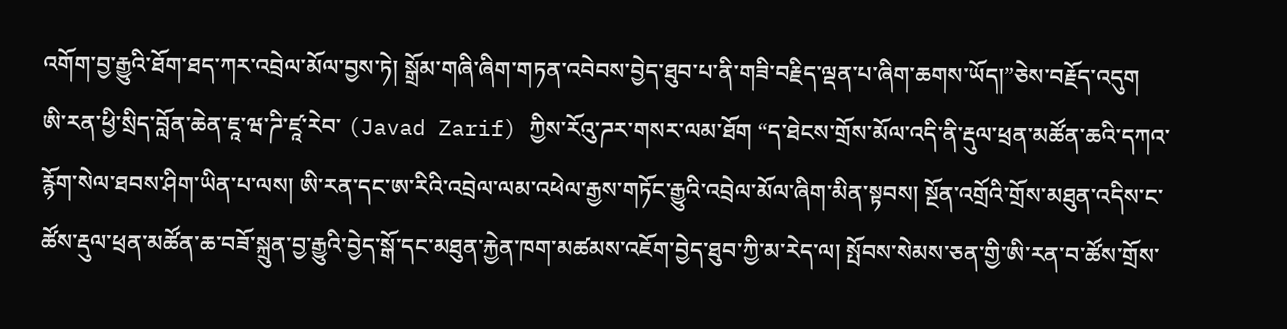འགོག་བྱ་རྒྱུའི་ཐོག་ཐད་ཀར་འབྲེལ་མོལ་བྱས་ཏེ། སྒྲོམ་གཞི་ཞིག་གཏན་འབེབས་བྱེད་ཐུབ་པ་ནི་གཟི་བརྗིད་ལྡན་པ་ཞིག་ཆགས་ཡོད།”ཅེས་བརྗོད་འདུག
ཨི་རན་ཕྱི་སྲིད་བློན་ཆེན་ཇཱ་ཝ་ཌི་ཛཱ་རེབ་ (Javad Zarif) ཀྱིས་རོའུ་ཌར་གསར་ལམ་ཐོག “ད་ཐེངས་གྲོས་མོལ་འདི་ནི་རྡུལ་ཕྲན་མཚོན་ཆའི་དཀའ་རྙོག་སེལ་ཐབས་ཤིག་ཡིན་པ་ལས། ཨི་རན་དང་ཨ་རིའི་འབྲེལ་ལམ་འཕེལ་རྒྱས་གཏོང་རྒྱུའི་འབྲེལ་མོལ་ཞིག་མིན་སྟབས། སྔོན་འགྲོའི་གྲོས་མཐུན་འདིས་ང་ཚོས་རྡུལ་ཕྲན་མཚོན་ཆ་བཟོ་སྐྲུན་བྱ་རྒྱུའི་བྱེད་སྒོ་དང་མཐུན་རྐྱེན་ཁག་མཚམས་འཇོག་བྱེད་ཐུབ་ཀྱི་མ་རེད་ལ། སྤོབས་སེམས་ཅན་གྱི་ཨི་རན་བ་ཚོས་གྲོས་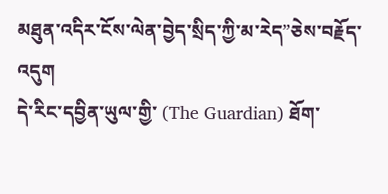མཐུན་འདིར་ངོས་ལེན་བྱེད་སྲིད་ཀྱི་མ་རེད”ཅེས་བརྗོད་འདུག
དེ་རིང་དབྱིན་ཡུལ་གྱི་ (The Guardian) ཐོག་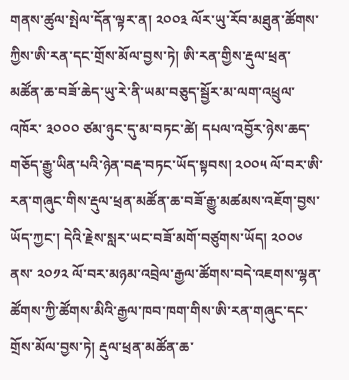གནས་ཚུལ་སྤེལ་དོན་ལྟར་ན། ༢༠༠༣ ལོར་ཡུ་རོབ་མཐུན་ཚོགས་ཀྱིས་ཨི་རན་དང་གྲོས་མོལ་བྱས་ཏེ། ཨི་རན་གྱིས་རྡུལ་ཕྲན་མཚོན་ཆ་བཟོ་ཆེད་ཡུ་རེ་ནི་ཡམ་བཅུད་སྦྱོར་མ་ལག་འཕྲུལ་ འཁོར་ ༣༠༠༠ ཙམ་ཉུང་དུ་མ་བཏང་ཚེ། དཔལ་འབྱོར་ཉེས་ཆད་གཅོད་རྒྱུ་ཡིན་པའི་ཉེན་བརྡ་བཏང་ཡོད་སྟབས། ༢༠༠༥ ལོ་བར་ཨི་རན་གཞུང་གིས་རྡུལ་ཕྲན་མཚོན་ཆ་བཟོ་རྒྱུ་མཚམས་འཇོག་བྱས་ཡོད་ཀྱང་། དེའི་རྗེས་སླར་ཡང་བཟོ་མགོ་བཙུགས་ཡོད། ༢༠༠༦ ནས་ ༢༠༡༢ ལོ་བར་མཉམ་འབྲེལ་རྒྱལ་ཚོགས་བདེ་འཇགས་ལྷན་ཚོགས་ཀྱི་ཚོགས་མིའི་རྒྱལ་ཁབ་ཁག་གིས་ཨི་རན་གཞུང་དང་གྲོས་མོལ་བྱས་ཏེ། རྡུལ་ཕྲན་མཚོན་ཆ་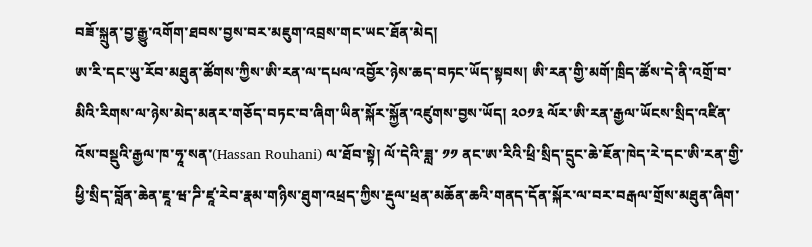བཟོ་སྐྲུན་བྱ་རྒྱུ་འགོག་ཐབས་བྱས་བར་མཇུག་འབྲས་གང་ཡང་ཐོན་མེད།
ཨ་རི་དང་ཡུ་རོབ་མཐུན་ཚོགས་ཀྱིས་ཨི་རན་ལ་དཔལ་འབྱོར་ཉེས་ཆད་བཏང་ཡོད་སྟབས། ཨི་རན་གྱི་མགོ་ཁྲིད་ཚོས་དེ་ནི་འགྲོ་བ་མིའི་རིགས་ལ་ཉེས་མེད་མནར་གཅོད་བཏང་བ་ཞིག་ཡིན་སྐོར་སྐྱོན་འཛུགས་བྱས་ཡོད། ༢༠༡༣ ལོར་ཨི་རན་རྒྱལ་ཡོངས་སྲིད་འཛིན་འོས་བསྡུའི་རྒྱལ་ཁ་ཧཱ་སན་(Hassan Rouhani) ལ་ཐོབ་སྟེ། ལོ་དེའི་ཟླ་ ༡༡ ནང་ཨ་རིའི་ཕྲི་སྲིད་དྲུང་ཆེ་ཇོན་ཁེད་རེ་དང་ཨི་རན་གྱི་ཕྱི་སྲིད་བློན་ཆེན་ཇཱ་ཝ་ཌི་ཛཱ་རེབ་རྣམ་གཉིས་ཐུག་འཕྲད་ཀྱིས་རྡུལ་ཕྲན་མཆོན་ཆའི་གནད་དོན་སྐོར་ལ་བར་བརྒལ་གྲོས་མཐུན་ཞིག་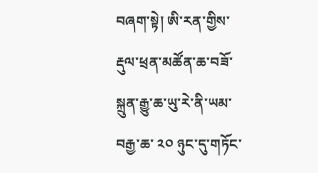བཞག་སྟེ། ཨི་རན་གྱིས་རྡུལ་ཕྲན་མཚོན་ཆ་བཟོ་སྐྲུན་རྒྱུ་ཆ་ཡུ་རེ་ནི་ཡམ་བརྒྱ་ཆ་ ༢༠ ཉུང་དུ་གཏོང་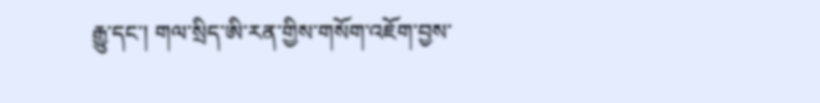རྒྱུ་དང་། གལ་སྲིད་ཨི་རན་གྱིས་གསོག་འཇོག་བྱས་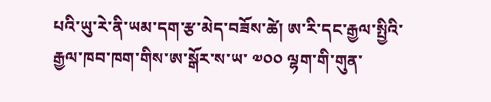པའི་ཡུ་རེ་ནི་ཡམ་དག་རྩ་མེད་བཟོས་ཚེ། ཨ་རི་དང་རྒྱལ་སྤྱིའི་རྒྱལ་ཁབ་ཁག་གིས་ཨ་སྒོར་ས་ཡ་ ༧༠༠ ལྷག་གི་གུན་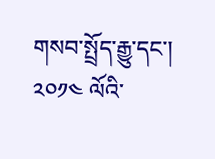གསབ་སྤྲོད་རྒྱུ་དང་། ༢༠༡༤ ལོའི་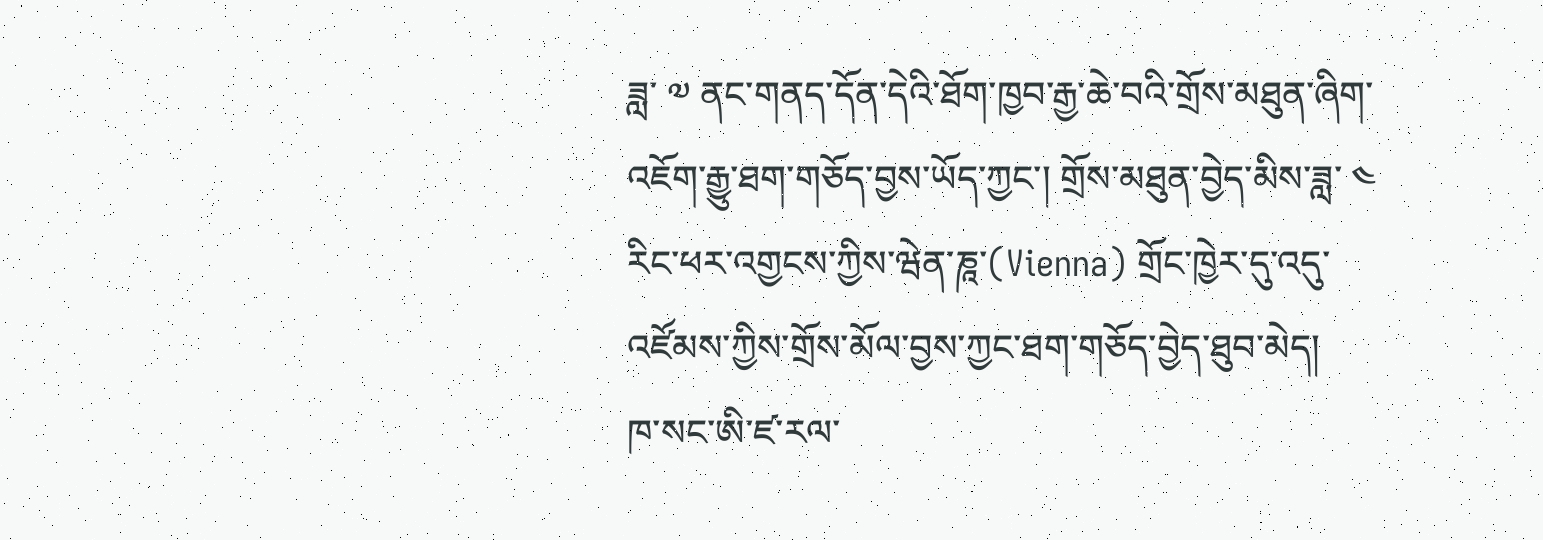ཟླ་ ༧ ནང་གནད་དོན་དེའི་ཐོག་ཁྱབ་རྒྱ་ཆེ་བའི་གྲོས་མཐུན་ཞིག་འཇོག་རྒྱུ་ཐག་གཅོད་བྱས་ཡོད་ཀྱང་། གྲོས་མཐུན་བྱེད་མིས་ཟླ་ ༤ རིང་ཕར་འགྱངས་ཀྱིས་ཝེན་ཎཱ་(Vienna) གྲོང་ཁྱེར་དུ་འདུ་འཛོམས་ཀྱིས་གྲོས་མོལ་བྱས་ཀྱང་ཐག་གཅོད་བྱེད་ཐུབ་མེད།
ཁ་སང་ཨི་ཛ་རལ་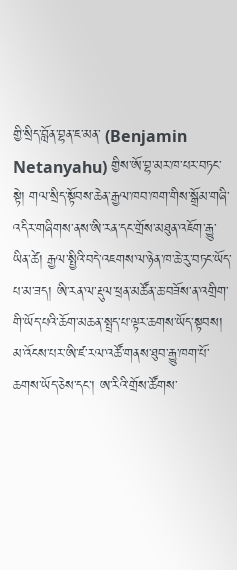གྱི་སྲིད་བློན་བྷན་ཇ་མན་ (Benjamin Netanyahu) གྱིས་ཨོ་བྷ་མར་ཁ་པར་བཏང་སྟེ། གལ་སྲིད་སྟོབས་ཆེན་རྒྱལ་ཁབ་ཁག་གིས་སྒྲོམ་གཞི་འདིར་གཞིགས་ནས་ཨི་རན་དང་གྲོས་མཐུན་འཇོག་རྒྱུ་ཡིན་ཚེ། རྒྱལ་སྤྱིའི་བདེ་འཇགས་ལ་ཉེན་ཁ་ཆེ་རུ་བཏང་ཡོད་པ་མ་ཟད། ཨི་རན་ལ་རྡུལ་ཕྲན་མཚོན་ཆ་བཟོས་ན་འགྲིག་གི་ཡོད་པའི་ཆོག་མཆན་སྤྲད་པ་ལྟར་ཆགས་ཡོད་སྟབས། མ་འོངས་པར་ཨི་ཛ་རལ་འཚོ་གནས་ཐུབ་རྒྱུ་ཁག་པོ་ཆགས་ཡོད་ཅེས་དང་། ཨ་རིའི་གྲོས་ཚོགས་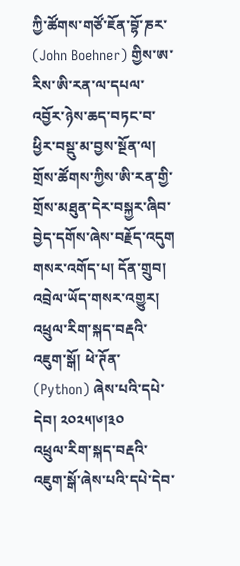ཀྱི་ཚོགས་གཙོ་ཇོན་བྷོ་ཎར་ (John Boehner) གྱིས་ཨ་རིས་ཨི་རན་ལ་དཔལ་འབྱོར་ཉེས་ཆད་བཏང་བ་ཕྱིར་བསྡུ་མ་བྱས་སྔོན་ལ། གྲོས་ཚོགས་ཀྱིས་ཨི་རན་གྱི་གྲོས་མཐུན་དེར་བསྐྱར་ཞིབ་བྱེད་དགོས་ཞེས་བརྗོད་འདུག
གསར་འགོད་པ། དོན་གྲུབ།
འབྲེལ་ཡོད་གསར་འགྱུར།
འཕྲུལ་རིག་སྐད་བརྡའི་འཇུག་སྒོ། ཕེ་ཊོན་ (Python) ཞེས་པའི་དཔེ་དེབ། ༢༠༢༥།༦།༣༠
འཕྲུལ་རིག་སྐད་བརྡའི་འཇུག་སྒོ་ཞེས་པའི་དཔེ་དེབ་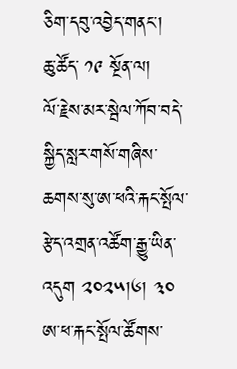ཅིག་དབུ་འབྱེད་གནང་།
ཆུ་ཚོད་ ༡༩ སྔོན་ལ།
ལོ་རྗེས་མར་སྦེལ་ཀོབ་བདེ་སྐྱིད་སླར་གསོ་གཞིས་ཆགས་སུ་ཨ་ཕའི་རྐང་སྤོལ་རྩེད་འགྲན་འཚོག་རྒྱུ་ཡིན་འདུག ༢༠༢༥།༦། ༣༠ ཨ་ཕ་རྐང་སྤོལ་ཚོགས་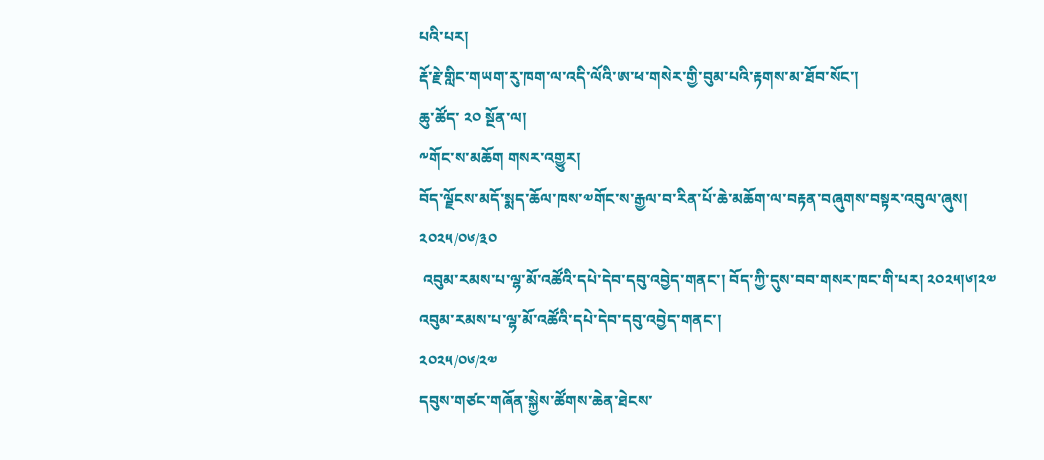པའི་པར།
རྡོ་རྗེ་གླིང་གཡག་རུ་ཁག་ལ་འདི་ལོའི་ཨ་ཕ་གསེར་གྱི་བུམ་པའི་རྟགས་མ་ཐོབ་སོང་།
ཆུ་ཚོད་ ༢༠ སྔོན་ལ།
༸གོང་ས་མཆོག གསར་འགྱུར།
བོད་ལྗོངས་མདོ་སྨད་ཆོལ་ཁས་༧གོང་ས་རྒྱལ་བ་རིན་པོ་ཆེ་མཆོག་ལ་བརྟན་བཞུགས་བསྟར་འབུལ་ཞུས།
༢༠༢༥/༠༦/༣༠
 འབུམ་རམས་པ་ལྷ་མོ་འཚོའི་དཔེ་དེབ་དབུ་འབྱེད་གནང་། བོད་ཀྱི་དུས་བབ་གསར་ཁང་གི་པར། ༢༠༢༥།༦།༢༧
འབུམ་རམས་པ་ལྷ་མོ་འཚོའི་དཔེ་དེབ་དབུ་འབྱེད་གནང་།
༢༠༢༥/༠༦/༢༧
དབུས་གཙང་གཞོན་སྐྱེས་ཚོགས་ཆེན་ཐེངས་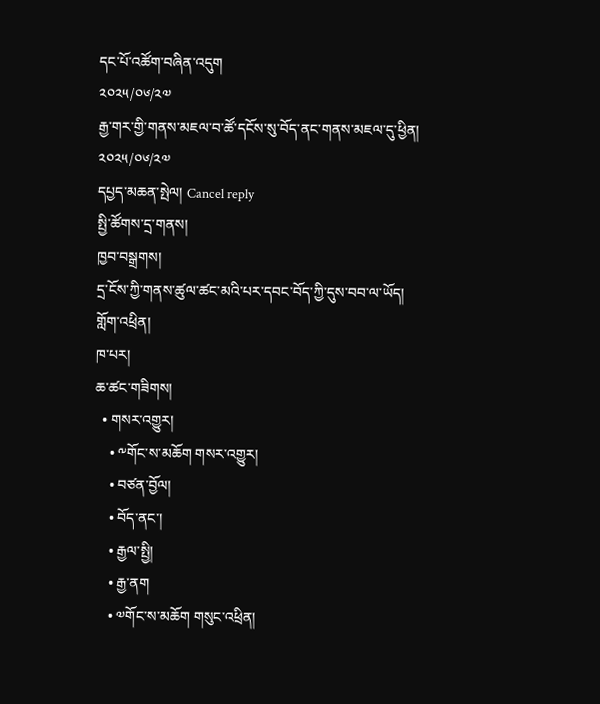དང་པོ་འཚོག་བཞིན་འདུག
༢༠༢༥/༠༦/༢༧
རྒྱ་གར་གྱི་གནས་མཇལ་བ་ཚོ་དངོས་སུ་བོད་ནང་གནས་མཇལ་དུ་ཕྱིན།
༢༠༢༥/༠༦/༢༧
དཔྱད་མཆན་སྤེལ། Cancel reply
སྤྱི་ཚོགས་དྲ་གནས།
ཁྱབ་བསྒྲགས།
དྲ་ངོས་ཀྱི་གནས་ཚུལ་ཚང་མའི་པར་དབང་བོད་ཀྱི་དུས་བབ་ལ་ཡོད།
གློག་འཕྲིན།
ཁ་པར།
ཆ་ཚང་གཟིགས།
  • གསར་འགྱུར།
    • ༸གོང་ས་མཆོག གསར་འགྱུར།
    • བཙན་བྱོལ།
    • བོད་ནང་།
    • རྒྱལ་སྤྱི།
    • རྒྱ་ནག
    • ༧གོང་ས་མཆོག གསུང་འཕྲིན།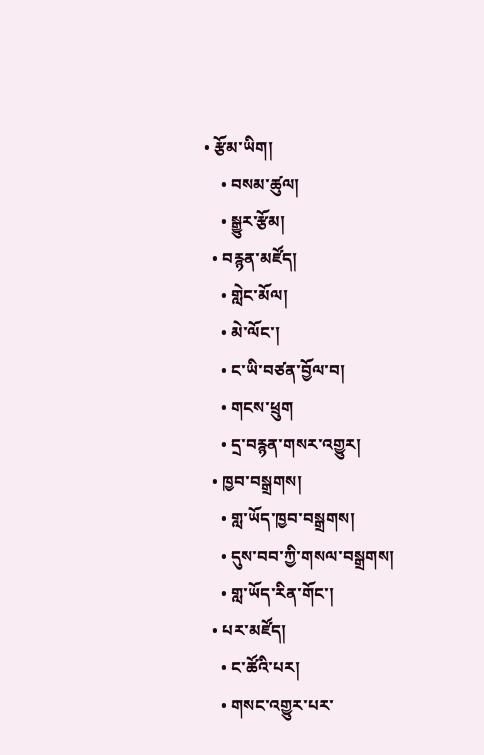• རྩོམ་ཡིག།
    • བསམ་ཚུལ།
    • སྒྱུར་རྩོམ།
  • བརྙན་མཛོད།
    • གླེང་མོལ།
    • མེ་ལོང་།
    • ང་ཡི་བཙན་བྱོལ་བ།
    • གངས་ཕྲུག
    • དྲ་བརྙན་གསར་འགྱུར།
  • ཁྱབ་བསྒྲགས།
    • གླ་ཡོད་ཁྱབ་བསྒྲགས།
    • དུས་བབ་ཀྱི་གསལ་བསྒྲགས།
    • གླ་ཡོད་རིན་གོང་།
  • པར་མཛོད།
    • ང་ཚོའི་པར།
    • གསང་འགྱུར་པར་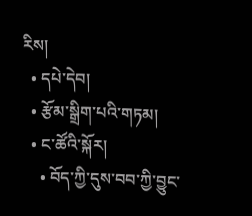རིས།
  • དཔེ་དེབ།
  • རྩོམ་སྒྲིག་པའི་གཏམ།
  • ང་ཚོའི་སྐོར།
    • བོད་ཀྱི་དུས་བབ་ཀྱི་བྱུང་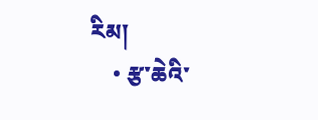རིམ།
    • རྩ་ཆེའི་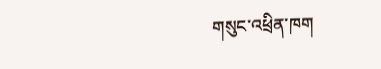གསུང་འཕྲིན་ཁག